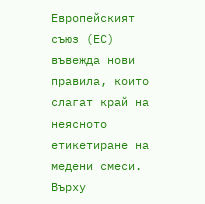Европейският съюз (ЕС) въвежда нови правила, които слагат край на неясното етикетиране на медени смеси. Върху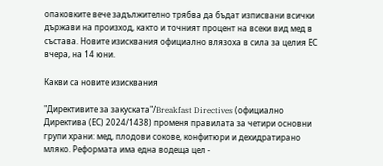опаковките вече задължително трябва да бъдат изписвани всички държави на произход, както и точният процент на всеки вид мед в състава. Новите изисквания официално влязоха в сила за целия ЕС вчера, на 14 юни.

Какви са новите изисквания

"Директивите за закуската"/Breakfast Directives (официално Директива (ЕС) 2024/1438) променя правилата за четири основни групи храни: мед, плодови сокове, конфитюри и дехидратирано мляко. Реформата има една водеща цел -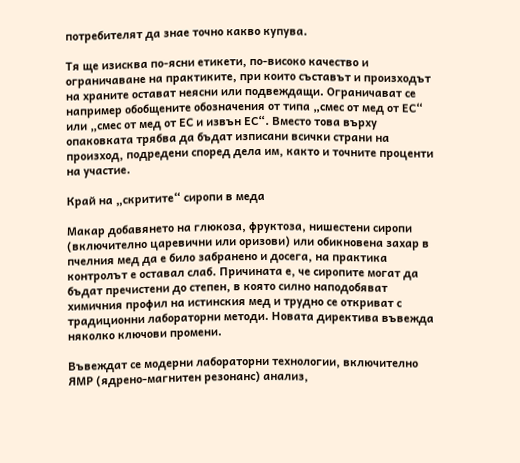потребителят да знае точно какво купува.

Тя ще изисква по-ясни етикети, по-високо качество и ограничаване на практиките, при които съставът и произходът на храните остават неясни или подвеждащи. Ограничават се например обобщените обозначения от типа „смес от мед от ЕС“ или „смес от мед от ЕС и извън ЕС“. Вместо това върху опаковката трябва да бъдат изписани всички страни на произход, подредени според дела им, както и точните проценти на участие.

Край на „скритите“ сиропи в меда

Макар добавянето на глюкоза, фруктоза, нишестени сиропи (включително царевични или оризови) или обикновена захар в пчелния мед да е било забранено и досега, на практика контролът е оставал слаб. Причината е, че сиропите могат да бъдат пречистени до степен, в която силно наподобяват химичния профил на истинския мед и трудно се откриват с традиционни лабораторни методи. Новата директива въвежда няколко ключови промени.

Въвеждат се модерни лабораторни технологии, включително ЯМР (ядрено-магнитен резонанс) анализ,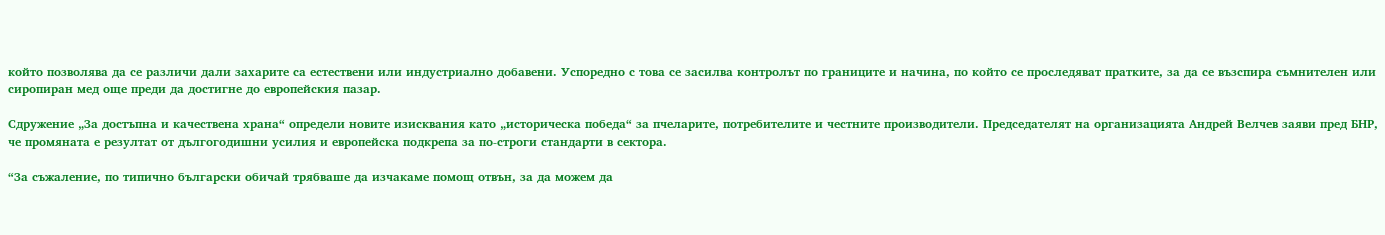който позволява да се различи дали захарите са естествени или индустриално добавени. Успоредно с това се засилва контролът по границите и начина, по който се проследяват пратките, за да се възспира съмнителен или сиропиран мед още преди да достигне до европейския пазар.

Сдружение „За достъпна и качествена храна“ определи новите изисквания като „историческа победа“ за пчеларите, потребителите и честните производители. Председателят на организацията Андрей Велчев заяви пред БНР, че промяната е резултат от дългогодишни усилия и европейска подкрепа за по-строги стандарти в сектора.

“За съжаление, по типично български обичай трябваше да изчакаме помощ отвън, за да можем да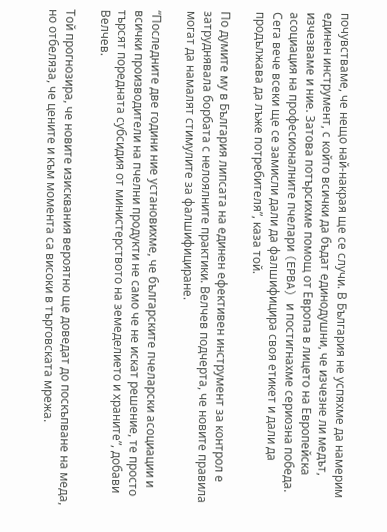почувстваме, че нещо най-накрая ще се случи. В България не успяхме да намерим единен инструмент, с който всички да бъдат единодушни, че изчезне ли медът, изчезваме и ние. Затова потърсихме помощ от Европа в лицето на Европейска асоциация на професионалните пчелари (EPBA) и постигнахме сериозна победа. Сега вече всеки ще се замисли дали да фалшифицира своя етикет и дали да продължава да лъже потребителя”, каза той.

По думите му в България липсата на единен ефективен инструмент за контрол е затруднявала борбата с нелоялните практики. Велчев подчерта, че новите правила могат да намалят стимулите за фалшифициране.

“Последните две години ние установихме, че българските пчеларски асоциации и всички производители на пчелни продукти не само че не искат решение, те просто търсят поредната субсидия от министерството на земеделието и храните”, добави Велчев.

Той прогнозира, че новите изисквания вероятно ще доведат до поскъпване на меда, но отбеляза, че цените и към момента са високи в търговската мрежа.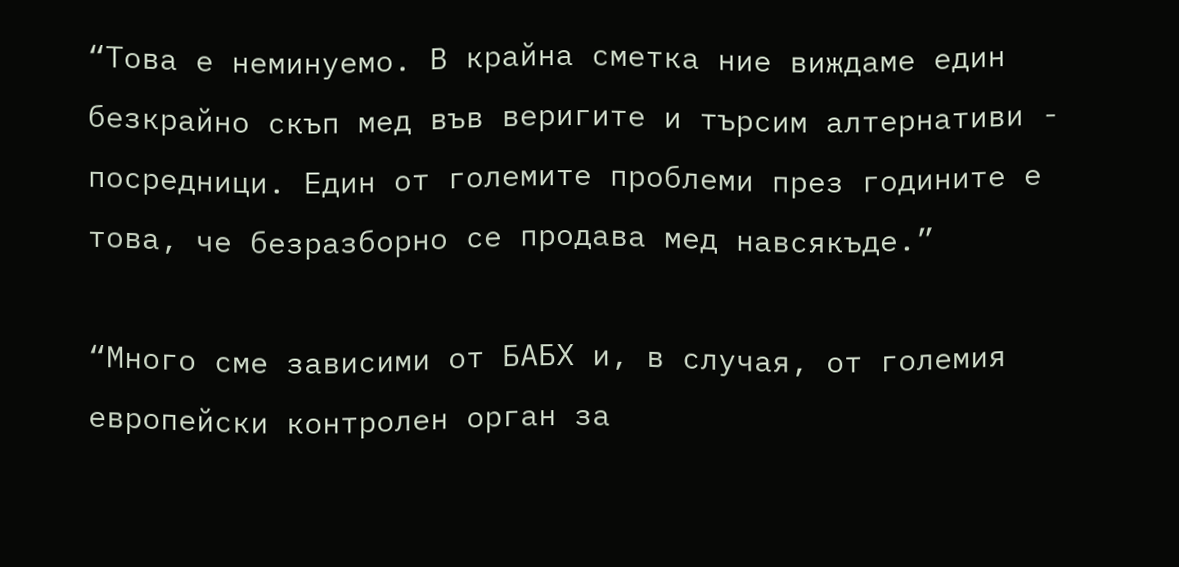“Това е неминуемо. В крайна сметка ние виждаме един безкрайно скъп мед във веригите и търсим алтернативи - посредници. Един от големите проблеми през годините е това, че безразборно се продава мед навсякъде.”

“Много сме зависими от БАБХ и, в случая, от големия европейски контролен орган за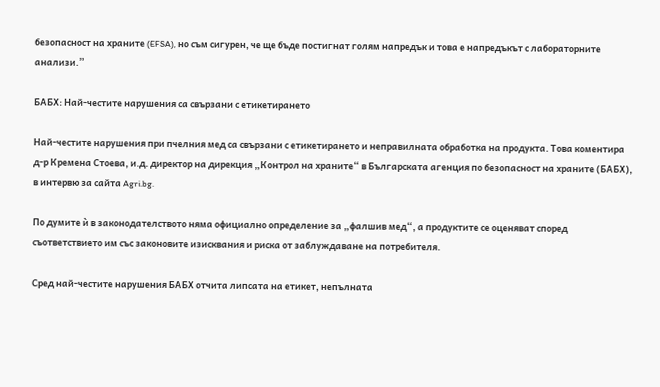безопасност на храните (EFSA), но съм сигурен, че ще бъде постигнат голям напредък и това е напредъкът с лабораторните анализи.”

БАБХ: Най-честите нарушения са свързани с етикетирането

Най-честите нарушения при пчелния мед са свързани с етикетирането и неправилната обработка на продукта. Това коментира д-р Кремена Стоева, и.д. директор на дирекция „Контрол на храните“ в Българската агенция по безопасност на храните (БАБХ), в интервю за сайта Agri.bg.

По думите ѝ в законодателството няма официално определение за „фалшив мед“, а продуктите се оценяват според съответствието им със законовите изисквания и риска от заблуждаване на потребителя.

Сред най-честите нарушения БАБХ отчита липсата на етикет, непълната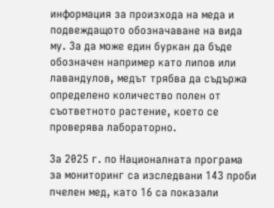информация за произхода на меда и подвеждащото обозначаване на вида му. За да може един буркан да бъде обозначен например като липов или лавандулов, медът трябва да съдържа определено количество полен от съответното растение, което се проверява лабораторно.

За 2025 г. по Националната програма за мониторинг са изследвани 143 проби пчелен мед, като 16 са показали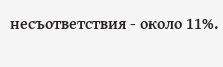несъответствия - около 11%.